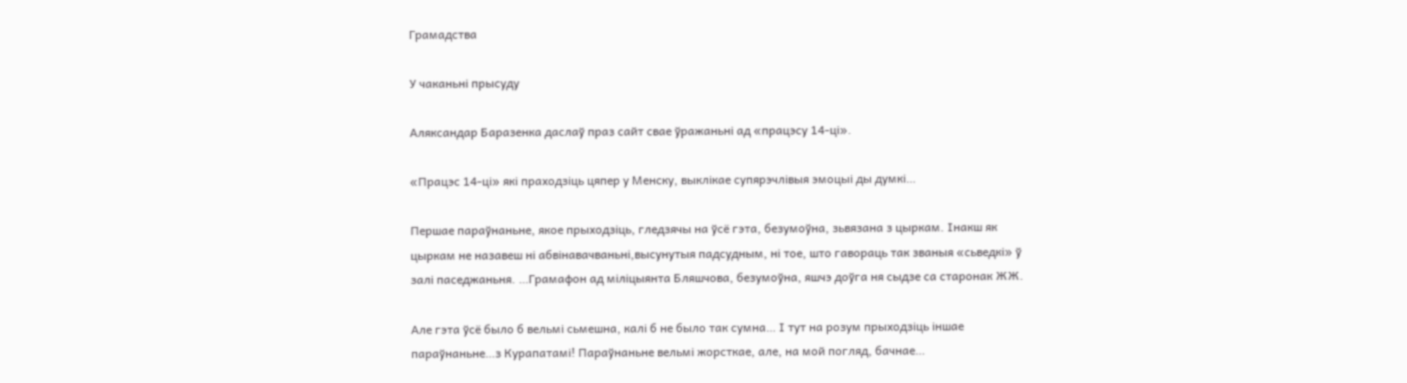Грамадства

У чаканьні прысуду

Аляксандар Баразенка даслаў праз сайт свае ўражаньні ад «працэсу 14-ці».

«Працэс 14‑ці» які праходзіць цяпер у Менску, выклікае супярэчлівыя эмоцыі ды думкі…

Першае параўнаньне, якое прыходзіць, гледзячы на ўсё гэта, безумоўна, зьвязана з цыркам. Інакш як цыркам не назавеш ні абвінавачваньні,высунутыя падсудным, ні тое, што гавораць так званыя «сьведкі» ў залі паседжаньня. …Грамафон ад міліцыянта Бляшчова, безумоўна, яшчэ доўга ня сыдзе са старонак ЖЖ.

Але гэта ўсё было б вельмі сьмешна, калі б не было так сумна… І тут на розум прыходзіць іншае параўнаньне…з Курапатамі! Параўнаньне вельмі жорсткае, але, на мой погляд, бачнае…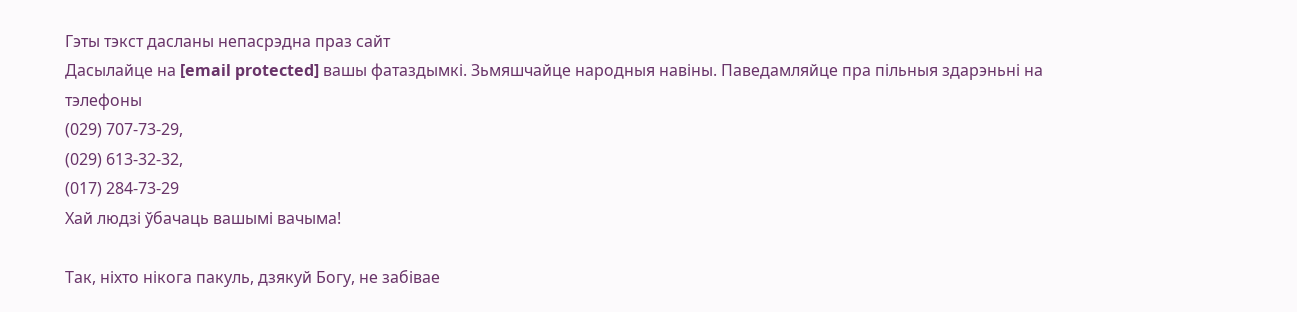Гэты тэкст дасланы непасрэдна праз сайт
Дасылайце на [email protected] вашы фатаздымкі. Зьмяшчайце народныя навіны. Паведамляйце пра пільныя здарэньні на тэлефоны
(029) 707-73-29,
(029) 613-32-32,
(017) 284-73-29
Хай людзі ўбачаць вашымі вачыма!

Так, ніхто нікога пакуль, дзякуй Богу, не забівае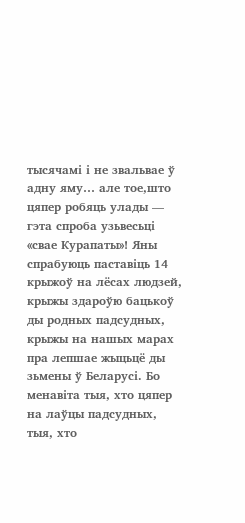тысячамі і не звальвае ў адну яму… але тое,што цяпер робяць улады — гэта спроба узьвесьці «свае Курапаты»! Яны спрабуюць паставіць 14 крыжоў на лёсах людзей, крыжы здароўю бацькоў ды родных падсудных, крыжы на нашых марах пра лепшае жыцьцё ды зьмены ў Беларусі. Бо менавіта тыя, хто цяпер на лаўцы падсудных, тыя, хто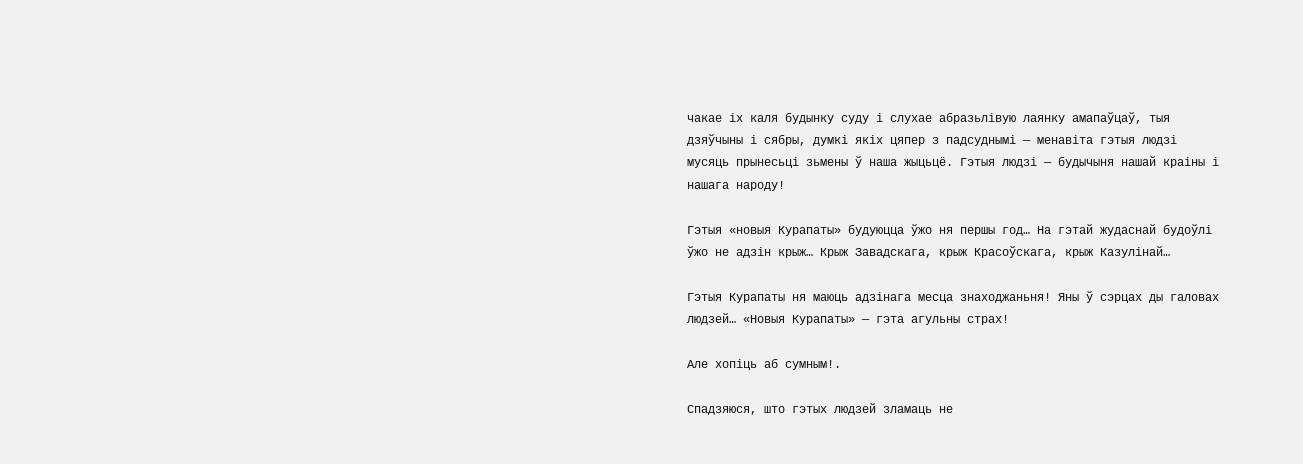чакае іх каля будынку суду і слухае абразьлівую лаянку амапаўцаў, тыя дзяўчыны і сябры, думкі якіх цяпер з падсуднымі — менавіта гэтыя людзі мусяць прынесьці зьмены ў наша жыцьцё. Гэтыя людзі — будычыня нашай краіны і нашага народу!

Гэтыя «новыя Курапаты» будуюцца ўжо ня першы год… На гэтай жудаснай будоўлі ўжо не адзін крыж… Крыж Завадскага, крыж Красоўскага, крыж Казулінай…

Гэтыя Курапаты ня маюць адзінага месца знаходжаньня! Яны ў сэрцах ды галовах людзей… «Новыя Курапаты» — гэта агульны страх!

Але хопіць аб сумным!.

Спадзяюся, што гэтых людзей зламаць не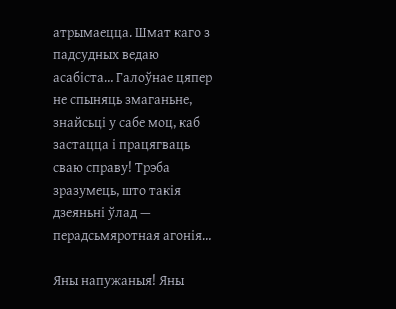атрымаецца. Шмат каго з падсудных ведаю асабіста… Галоўнае цяпер не спыняць змаганьне, знайсьці у сабе моц, каб застацца і працягваць сваю справу! Трэба зразумець, што такія дзеяньні ўлад — перадсьмяротная агонія…

Яны напужаныя! Яны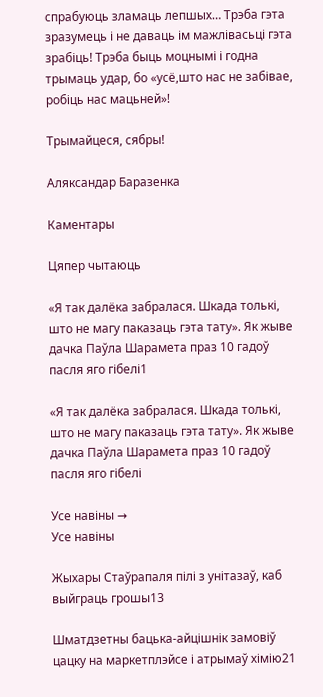спрабуюць зламаць лепшых… Трэба гэта зразумець і не даваць ім мажлівасьці гэта зрабіць! Трэба быць моцнымі і годна трымаць удар, бо «усё,што нас не забівае, робіць нас мацьней»!

Трымайцеся, сябры!

Аляксандар Баразенка

Каментары

Цяпер чытаюць

«Я так далёка забралася. Шкада толькі, што не магу паказаць гэта тату». Як жыве дачка Паўла Шарамета праз 10 гадоў пасля яго гібелі1

«Я так далёка забралася. Шкада толькі, што не магу паказаць гэта тату». Як жыве дачка Паўла Шарамета праз 10 гадоў пасля яго гібелі

Усе навіны →
Усе навіны

Жыхары Стаўрапаля пілі з унітазаў, каб выйграць грошы13

Шматдзетны бацька-айцішнік замовіў цацку на маркетплэйсе і атрымаў хімію21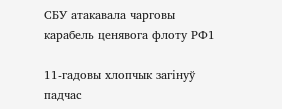СБУ атакавала чарговы карабель ценявога флоту РФ1

11‑гадовы хлопчык загінуў падчас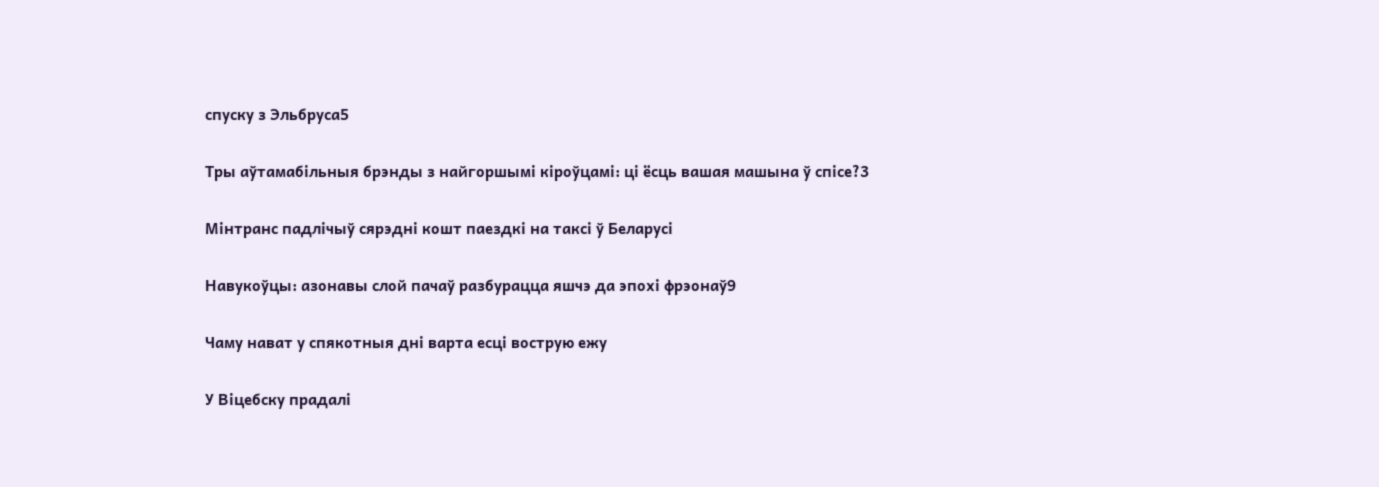спуску з Эльбруса5

Тры аўтамабільныя брэнды з найгоршымі кіроўцамі: ці ёсць вашая машына ў спісе?3

Мінтранс падлічыў сярэдні кошт паездкі на таксі ў Беларусі

Навукоўцы: азонавы слой пачаў разбурацца яшчэ да эпохі фрэонаў9

Чаму нават у спякотныя дні варта есці вострую ежу

У Віцебску прадалі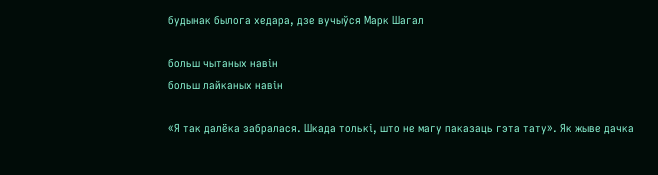будынак былога хедара, дзе вучыўся Марк Шагал

больш чытаных навін
больш лайканых навін

«Я так далёка забралася. Шкада толькі, што не магу паказаць гэта тату». Як жыве дачка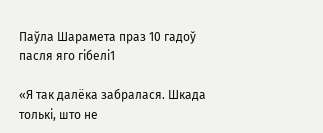Паўла Шарамета праз 10 гадоў пасля яго гібелі1

«Я так далёка забралася. Шкада толькі, што не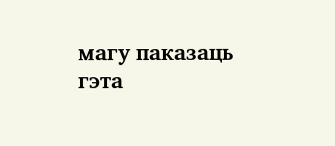магу паказаць гэта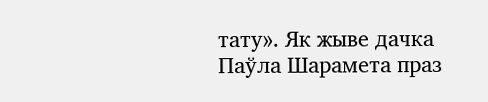тату». Як жыве дачка Паўла Шарамета праз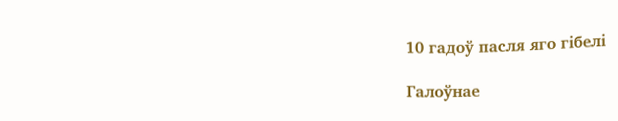10 гадоў пасля яго гібелі

Галоўнае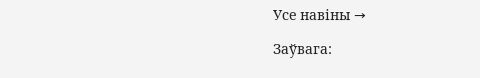Усе навіны →

Заўвага: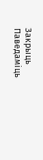Закрыць Паведаміць